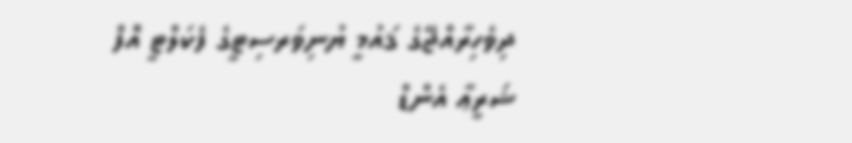ދިވެހިރާއްޖޭގެ ޤައުމީ ޔުނިވަރސިޓީގެ ފެކަލްޓީ އޮފް ޝަރީޢާ އެންޑް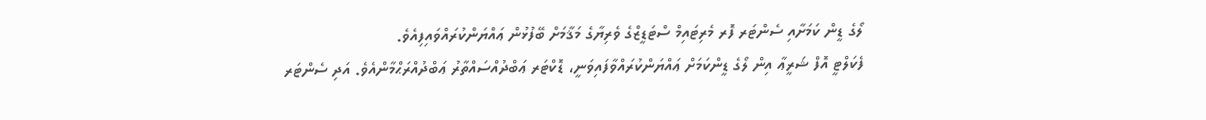ލޯގެ ޑީން ކަމަށާއި ސެންޓަރ ފޮރ މެރިޓައިމް ސްޓަޑީޒްގެ ވެރިޔާގެ މަޤާމަށް ބޭފުޅުން ޢައްޔަންކުރައްވައިފިއެވެ.
ފެކަލްޓީ އޮފް ޝަރީޢާ އިން ލޯގެ ޑީންކަމަށް ޢައްޔަންކުރައްވާފައިވަނީ، ޑޮކްޓަރ ޢަބްދުއްސައްތާރު ޢަބްދުއްރަޙްމާންއެވެ. އަދި ސެންޓަރ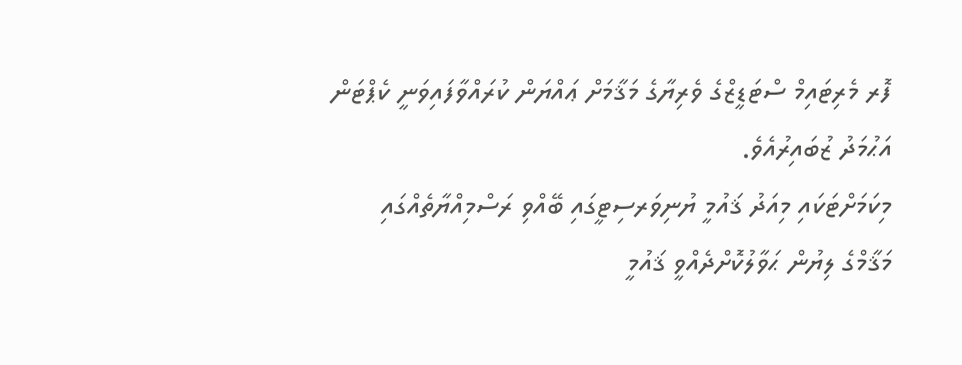ފޮރ މެރިޓައިމް ސްޓަޑީޒްގެ ވެރިޔާގެ މަޤާމަށް ޢައްޔަން ކުރައްވާފައިވަނީ ކެޕްޓަން އަޙުމަދު ޒުބައިރުއެވެ.
މިކަމަށްޓަކައި މިއަދު ޤައުމީ ޔުނިވަރސިޓީގައި ބޭއްވި ރަސްމިއްޔާތެއްގައި މަޤާމްގެ ލިޔުން ޙަވާލުކޮށްދެއްވީ ޤައުމީ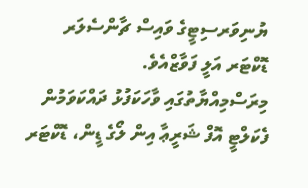ޔުނިވަރސިޓީގެ ވައިސް ޗާންސެލަރ ޑޮކްޓަރ އަލީ ފަވާޒްއެވެ.
މިރަސްމިއްޔާތުގައި ވާހަކަފުޅު ދައްކަވަމުން ފެކަލްޓީ އޮފް ޝަރީޢާ އިން ލޯގެ ޑީން، ޑޮކްޓަރ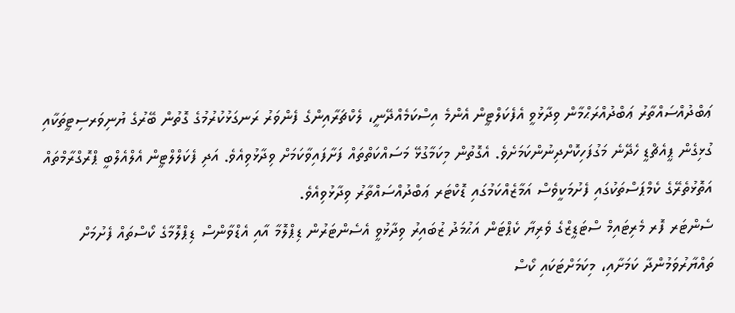ޢަބްދުއްސައްތާރު ޢަބްދުއްރަޙްމާން ވިދާޅުވީ އެފެކަލްޓީން އެންމެ އިސްކަމެއްދޭނީ، ލެކްޗަރާއިންގެ ފެންވަރު ރަނގަޅުކުރުމުގެ ގޮތުން ބޭރުގެ ޔުނިވަރސިޓީތަކާއި ގުޅިގެން ޕީއެޗްޑީ ހެދޭނެ މަގުފަހިކޮށްދިނުންކަމަށެވެ. އެގޮތުން މިކަމާގުޅޭ މަސައްކަތްތައް ފަށާފައިވާކަމަށް ވިދާޅުވިއެވެ. އަދި ފެކަލްލްޓީން އެލްއެލްބީ ޕްރޮގްރާމްތައް އަތޮޅުތެރޭގެ ކެމްޕަސްތަކުގައި ފެށުމަކީވެސް އަމާޒެއްކަމުގައި ޑޮކްޓަރ ޢަބްދުއްސައްތާރު ވިދާޅުވިއެވެ.
ސެންޓަރ ފޮރ މެރިޓައިމް ސްޓަޑީޒްގެ ވެރިޔާ ކެޕްޓަން އަޙުމަދު ޒުބައިރު ވިދާޅުވީ އެސެންޓަރުން ޑިޕްލޮމާ އާއި އެޑްވާންސް ޑިޕްލޮމާގެ ކޯސްތައް ފެށުމަށް ތައްޔާރުވަމުންދާ ކަމަށާއި، މިކަމަށްޓަކައި ކޯސް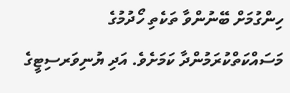ހިންގުމަށް ބޭނުންވާ ތަކެތި ހޯދުމުގެ މަސައްކަތްކުރަމުންދާ ކަމަށެވެ. އަދި ޔުނިވަރސިޓީގެ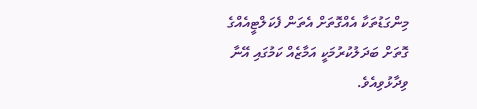މިންގަޑުތަކާ އެއްގޮތަށް އެތަން ފެކަލްޓީއެއްގެ ގޮތަށް ބަދަލުކުރުމަކީ އަމާޒެއް ކަމުގައި އޭނާ ވިދާޅުވިއެވެ.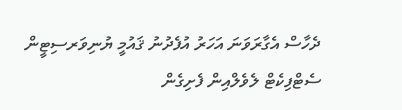ދެހާސް އެގާރަވަނަ އަހަރު އުފެދުނު ޤައުމީ ޔުނިވަރސިޓީން ސެޓްފިކެޓް ލެވެލްއިން ފެށިގެން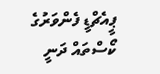ޕީއެޗްޑީ ފެންވަރުގެ ކޯސްތައް ދަނީ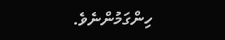ހިންގަމުންނެވެ.